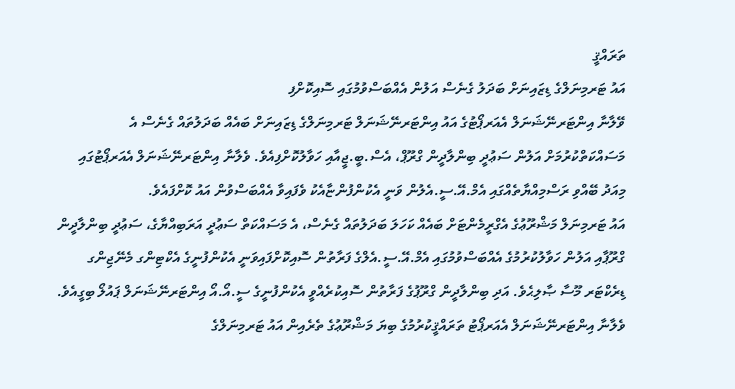ތަރައްޤީ
އައު ޓަރމިނަލްގެ ޑިޒައިނަށް ބަދަލު ގެނެސް އަލުން އެއްބަސްވުމުގައި ސޮއިކޮށްފި
ވޭލާނާ އިންޓަރނޭޝަނަލް އެއަރޕޯޓުގެ އައު އިންޓަރނޭޝަނަލް ޓަރމިނަލްގެ ޑިޒައިނަށް ބައެއް ބަދަލުތައް ގެނެސް އެ މަސައްކަތްކުރުމަށް އަލުން ސަޢުދީ ބިންލާދީން ގްރޫޕް، އެސް.ބީ.ޖީއާއި ހަވާލުކޮށްފިއެވެ. ވެލާނާ އިންޓަރނޭޝަނަލް އެއަރޕޯޓުގައި މިއަދު ބޭއްވި ރަސްމިއްޔާތެއްގައި އެމް.އޭ.ސީ.އެލުން ވަނީ އެކުންފުންޏާއެކު ވެފައިވާ އެއްބަސްވުން އައު ކޮށްފައެވެ.
އައު ޓަރމިނަލް މަޝްރޫޢުގެ އެގްރީމެންޓަށް ބައެއް ކަހަލަ ބަދަލުތައް ގެނެސް، އެ މަސައްކަތް ސަޢުދީ އަރަބިއްޔާގެ، ސަޢުދީ ބިންލާދީން ގްރޫޕާއި އަލުން ހަވާލުކުރުމުގެ އެއްބަސްވުމުގައި އެމް.އޭ.ސީ.އެލްގެ ފަރާތުން ސޮއިކޮށްފައިވަނީ އެކުންފުނީގެ އެކްޓިންގ މެނޭޖިންގ ޑިރެކްޓަރ މޫސާ ޞާލިޙެވެ. އަދި ބިންލާދީން ގްރޫޕުގެ ފަރާތުން ސޮއިކުރެއްވީ އެކުންފުނީގެ ސީ.އޯ.އޯ އިންޓަރނޭޝަނަލް ޕައުލޯ ބިގީއެވެ.
ވެލާނާ އިންޓަރނޭޝަނަލް އެއަރޕޯޓު ތަރައްޤީކުރުމުގެ ބިޔަ މަޝްރޫޢުގެ ތެރެއިން އައު ޓަރމިނަލްގެ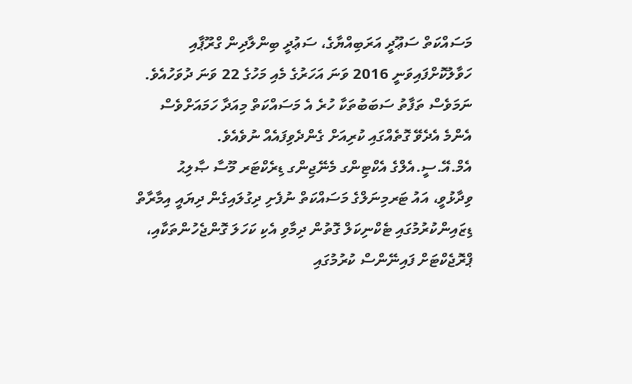މަސައްކަތް ސަޢޫދީ އަރަބިއްޔާގެ، ސަޢުދީ ބިންލާދިން ގްރޫޕާއި ހަވާލުކޮށްފައިވަނީ 2016 ވަނަ އަހަރުގެ މެއި މަހުގެ 22 ވަނަ ދުވަހުއެވެ. ނަމަވެސް ތަފާތު ސަބަބުތަކާ ހުރެ އެ މަސައްކަތް މިއަދާ ހަމައަށްވެސް އެންމެ އެދެވޭ ގޮތެއްގައި ކުރިއަށް ގެންދެވިފައެއް ނުވެއެވެ. އެމް.އޭ.ސީ.އެލްގެ އެކްޓިންގ މެނޭޖިންގ ޑިރެކްޓަރ މޫސާ ޞާލިޙު ވިދާޅުވީ، އައު ޓަރމިނަލްގެ މަސައްކަތް ނުފެށި ދިގުލައިގެން ދިޔައީ އިމާރާތް ޑިޒައިންކުރުމުގައި ޓެކްނިކަލް ގޮތުން ދިމާވި އެކި ކަހަލަ ގޮންޖެހުންތަކާއި، ޕްރޮޖެކްޓަށް ފައިނޭންސް ކުރުމުގައި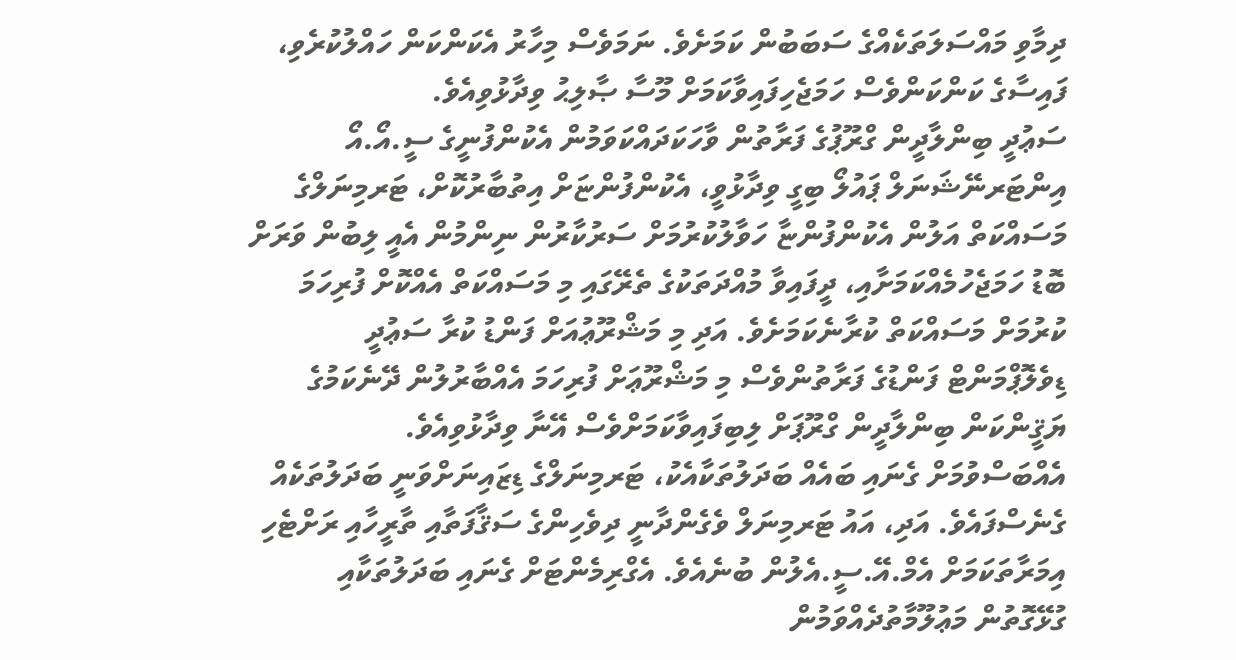ދިމާވި މައްސަލަތަކެއްގެ ސަބަބުން ކަމަށެވެ. ނަމަވެސް މިހާރު އެކަންކަން ހައްލުކުރެވި، ފައިސާގެ ކަންކަންވެސް ހަމަޖެހިފައިވާކަމަށް މޫސާ ޞާލިޙު ވިދާޅުވިއެވެ.
ސަޢުދީ ބިންލާދީން ގްރޫޕުގެ ފަރާތުން ވާހަކަދައްކަވަމުން އެކުންފުނީގެ ސީ.އޯ.އޯ އިންޓަރނޭޝަނަލް ޕައުލޯ ބިގީ ވިދާޅުވީ، އެކުންފުންޏަށް އިތުބާރުކޮށް، ޓަރމިނަލްގެ މަސައްކަތް އަލުން އެކުންފުންޏާ ހަވާލުކުރުމަށް ސަރުކާރުން ނިންމުން އެއީ ލިބުން ވަރަށް ބޮޑު ހަމަޖެހުމެއްކަމަށާއި، ދީފައިވާ މުއްދަތަކުގެ ތެރޭގައި މި މަސައްކަތް އެއްކޮށް ފުރިހަމަ ކުރުމަށް މަސައްކަތް ކުރާނެކަމަށެވެ. އަދި މި މަޝްރޫޢުއަށް ފަންޑު ކުރާ ސަޢުދީ ޑިވެލޮޕްމަންޓް ފަންޑުގެ ފަރާތުންވެސް މި މަޝްރޫޢަށް ފުރިހަމަ އެއްބާރުލުން ދޭނެކަމުގެ ޔަޤީންކަން ބިންލާދީން ގްރޫޕަށް ލިބިފައިވާކަމަށްވެސް އޭނާ ވިދާޅުވިއެވެ.
އެއްބަސްވުމަށް ގެނައި ބައެއް ބަދަލުތަކާއެކު، ޓަރމިނަލްގެ ޑިޒައިނަށްވަނީ ބަދަލުތަކެއް ގެނެސްފައެވެ. އަދި، އައު ޓަރމިނަލް ވެގެންދާނީ ދިވެހިންގެ ސަޤާފަތާއި ތާރީހާއި ރަށްޓެހި އިމަރާތަކަމަށް އެމް.އޭ.ސީ.އެލުން ބުނެއެވެ. އެގްރިމެންޓަށް ގެނައި ބަދަލުތަކާއި ގުޅޭގޮތުން މަޢުލޫމާތުދެއްވަމުން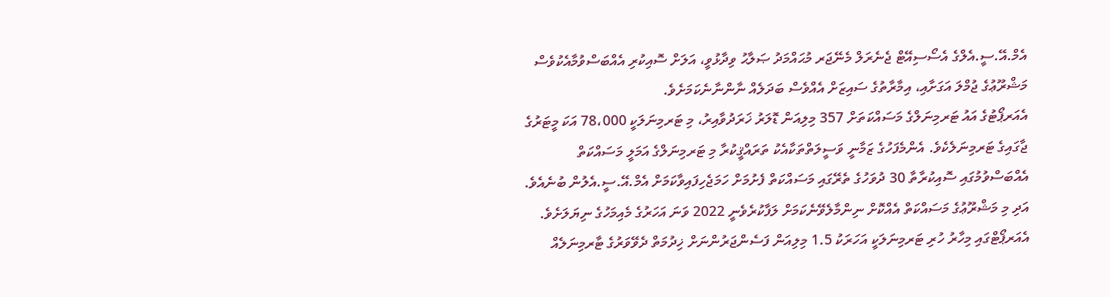އެމް.އޭ.ސީ.އެލްގެ އެސޯސިއޭޓް ޖެނެރަލް މެނޭޖަރ މުޙައްމަދު ޞަލާޙު ވިދާޅުވީ، އަލަށް ސޮއިކުރި އެއްބަސްވުމާއެކުވެސް މަޝްރޫޢުގެ ޖުމްލަ އަގަށާއި، އިމާރާތުގެ ސައިޒަށް އެއްވެސް ބަދަލެއް ނާންނާނެކަމަށެވެ.
އެއަރޕޯޓުގެ އައު ޓަރމިނަލްގެ މަސައްކަތަށް 357 މިލިއަން ޑޮލަރު ޚަރަދުވާއިރު، މި ޓަރމިނަލަކީ 78،000 އަކަ މީޓަރުގެ ޖާގައިގެ ޓަރމިނަލެކެވެ. އެންމެފަހުގެ ޒަމާނީ ވަސީލަތްތަކާއެކު ތަރައްޤީކުރާ މި ޓަރމިނަލްގެ އަމަލީ މަސައްކަތް އެއްބަސްވުމުގައި ސޮއިކުރާތާ 30 ދުވަހުގެ ތެރޭގައި މަސައްކަތް ފެށުމަށް ހަމަޖެހިފައިވާކަމަށް އެމް.އޭ.ސީ.އެލުން ބުނެއެވެ. އަދި މި މަޝްރޫޢުގެ މަސައްކަތް އެއްކޮށް ނިންމާލެވޭނެކަމަށް ލަފާކުރެވެނީ 2022 ވަނަ އަހަރުގެ މެއިމަހުގެ ނިޔަލަށެވެ.
އެއަރޕޯޓްގައި މިހާރު ހުރި ޓަރމިނަލަކީ އަހަރަކު 1.5 މިލިއަން ފަސެންޖަރުންނަށް ޚިދުމަތް ދެވޭވަރުގެ ޓާރމިނަލެއް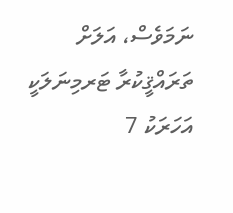ނަމަވެސް، އަލަށް ތަރައްޤީކުރާ ޓަރމިނަލަކީ އަހަރަކު 7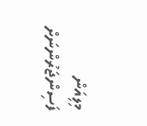މިލިއަން ފަސިންޖަރުންނަށް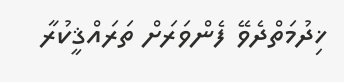ޚިދުމަތްދެވޭ ފެންވަރަށް ތަރައްޤީކުރާ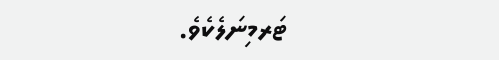ޓަރމިނަލެކެވެ.